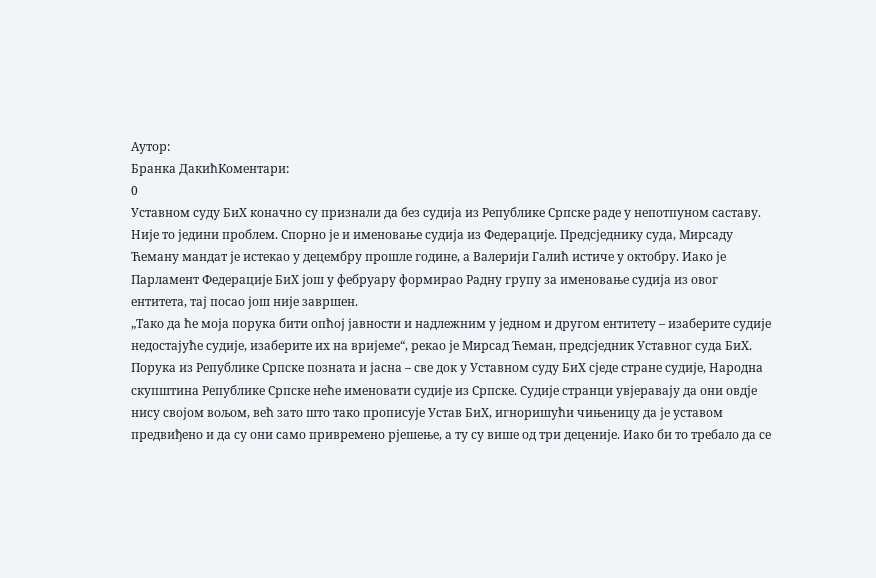Аутор:
Бранка ДакићКоментари:
0
Уставном суду БиХ коначно су признали да без судија из Републике Српске раде у непотпуном саставу.
Није то једини проблем. Спорно је и именовање судија из Федерације. Предсједнику суда, Мирсаду Ћеману мандат је истекао у децембру прошле године, а Валерији Галић истиче у октобру. Иако је Парламент Федерације БиХ још у фебруару формирао Радну групу за именовање судија из овог ентитета, тај посао још није завршен.
„Тако да ће моја порука бити опћој јавности и надлежним у једном и другом ентитету – изаберите судије недостајуће судије, изаберите их на вријеме“, рекао је Мирсад Ћеман, предсједник Уставног суда БиХ.
Порука из Републике Српске позната и јасна – све док у Уставном суду БиХ сједе стране судије, Народна скупштина Републике Српске неће именовати судије из Српске. Судије странци увјеравају да они овдје нису својом вољом, већ зато што тако прописује Устав БиХ, игноришући чињеницу да је уставом предвиђено и да су они само привремено рјешење, а ту су више од три деценије. Иако би то требало да се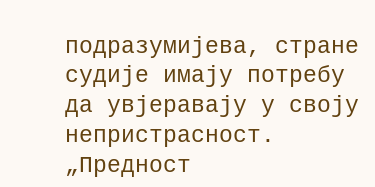подразумијева, стране судије имају потребу да увјеравају у своју непристрасност.
„Предност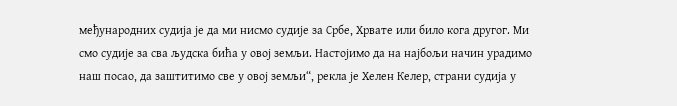међународних судија је да ми нисмо судије за Србе, Хрвате или било кога другог. Ми смо судије за сва људска бића у овој земљи. Настојимо да на најбољи начин урадимо наш посао, да заштитимо све у овој земљи“, рекла је Хелен Келер, страни судија у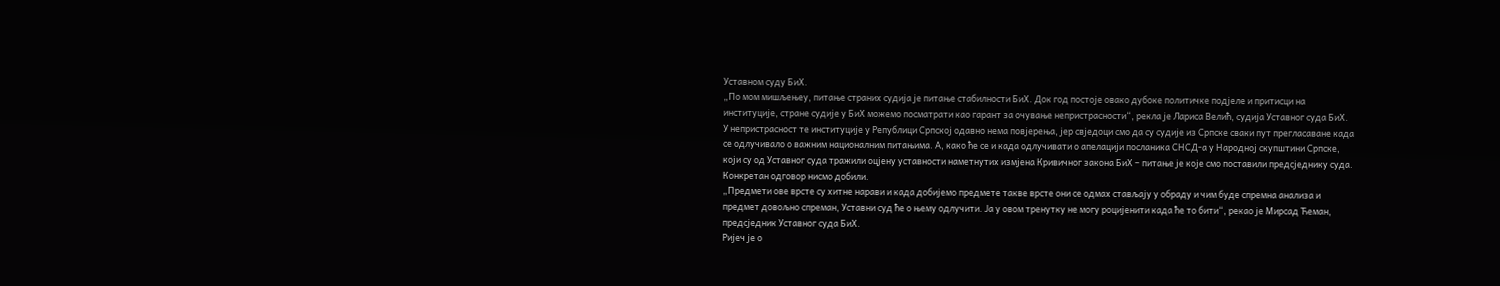Уставном суду БиХ.
„По мом мишљењеу, питање страних судија је питање стабилности БиХ. Док год постоје овако дубоке политичке подјеле и притисци на институције, стране судије у БиХ можемо посматрати као гарант за очување непристрасности“, рекла је Лариса Велић, судија Уставног суда БиХ.
У непристрасност те институције у Републици Српској одавно нема повјерења, јер свједоци смо да су судије из Српске сваки пут прегласаване када се одлучивало о важним националним питањима. А, како ће се и када одлучивати о апелацији посланика СНСД-а у Народној скупштини Српске, који су од Уставног суда тражили оцјену уставности наметнутих измјена Кривичног закона БиХ – питање је које смо поставили предсједнику суда. Конкретан одговор нисмо добили.
„Предмети ове врсте су хитне нарави и када добијемо предмете такве врсте они се одмах стављају у обраду и чим буде спремна анализа и предмет довољно спреман, Уставни суд ће о њему одлучити. Ја у овом тренутку не могу роцијенити када ће то бити“, рекао је Мирсад Ћеман, предсједник Уставног суда БиХ.
Ријеч је о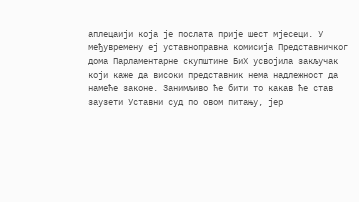аплецаији која је послата прије шест мјесеци. У међувремену еј уставноправна комисија Представничког дома Парламентарне скупштине БиХ усвојила закључак који каже да високи представник нема надлежност да намеће законе. Занимљиво ће бити то какав ће став заузети Уставни суд по овом питању, јер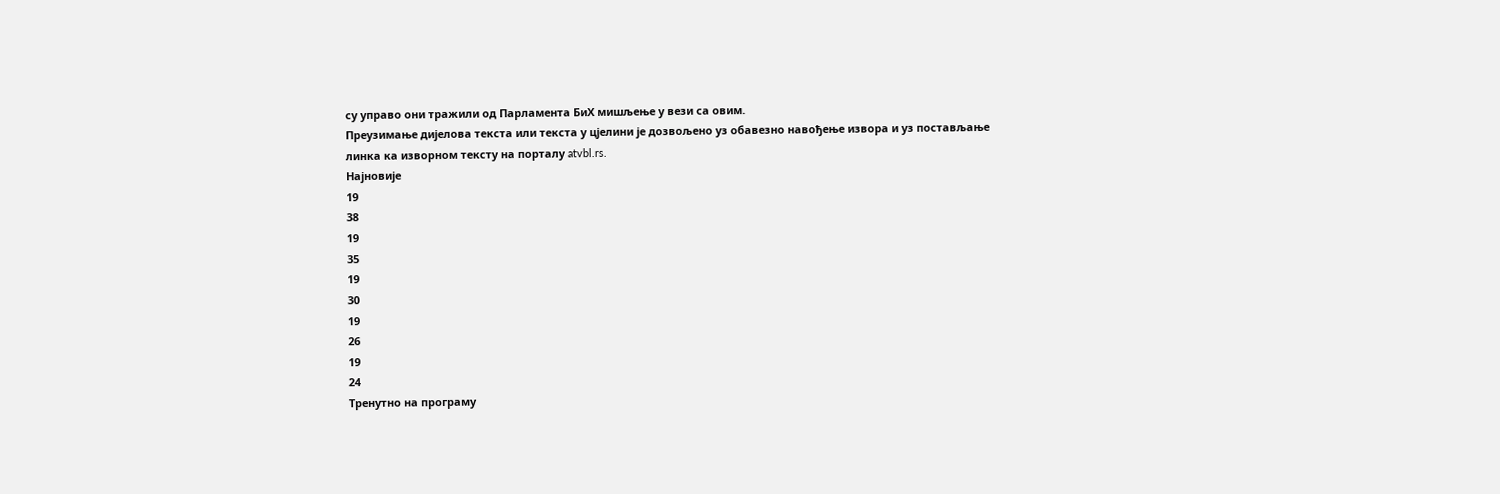су управо они тражили од Парламента БиХ мишљење у вези са овим.
Преузимање дијелова текста или текста у цјелини је дозвољено уз обавезно навођење извора и уз постављање линка ка изворном тексту на порталу atvbl.rs.
Најновије
19
38
19
35
19
30
19
26
19
24
Тренутно на програму